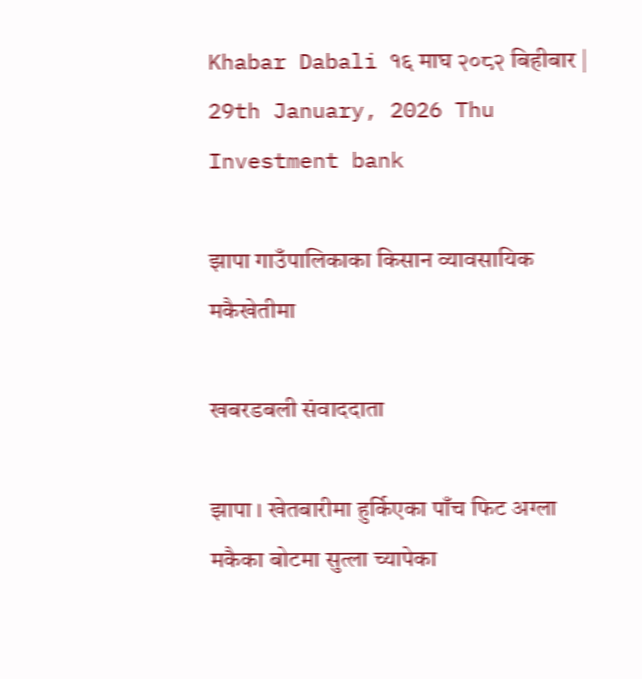Khabar Dabali १६ माघ २०८२ बिहीबार | 29th January, 2026 Thu
Investment bank

झापा गाउँपालिकाका किसान व्यावसायिक मकैखेतीमा

खबरडबली संवाददाता

झापा । खेतबारीमा हुर्किएका पाँच फिट अग्ला मकैका बोटमा सुत्ला च्यापेका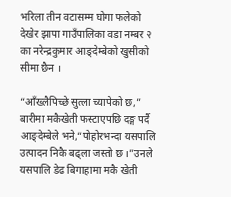भरिला तीन वटासम्म घोगा फलेको देखेर झापा गाउँपालिका वडा नम्बर २ का नरेन्द्रकुमार आङ्देम्बेको खुसीको सीमा छैन ।

“आँख्लैपिच्छे सुत्ला च्यापेको छ,” बारीमा मकैखेती फस्टाएपछि दङ्ग पर्दै आङ्देम्बेले भने,“पोहोरभन्दा यसपालि उत्पादन निकै बढ्ला जस्तो छ ।”उनले यसपालि डेढ बिगाहामा मकै खेती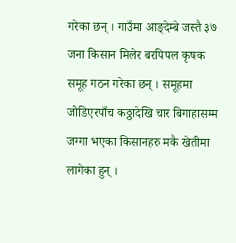गरेका छन् । गाउँमा आङ्देम्बे जस्तै ३७ जना किसान मिलेर बरपिपल कृषक समूह गठन गरेका छन् । समूहमा जोडिएरपाँच कठ्ठादेखि चार बिगाहासम्म जग्गा भएका किसानहरु मकै खेतीमा लागेका हुन् ।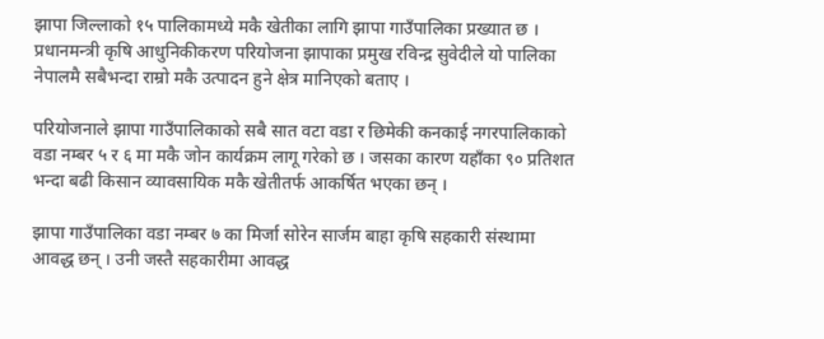झापा जिल्लाको १५ पालिकामध्ये मकै खेतीका लागि झापा गाउँपालिका प्रख्यात छ । प्रधानमन्त्री कृषि आधुनिकीकरण परियोजना झापाका प्रमुख रविन्द्र सुवेदीले यो पालिका नेपालमै सबैभन्दा राम्रो मकै उत्पादन हुने क्षेत्र मानिएको बताए ।

परियोजनाले झापा गाउँपालिकाको सबै सात वटा वडा र छिमेकी कनकाई नगरपालिकाको वडा नम्बर ५ र ६ मा मकै जोन कार्यक्रम लागू गरेको छ । जसका कारण यहाँका ९० प्रतिशत भन्दा बढी किसान व्यावसायिक मकै खेतीतर्फ आकर्षित भएका छन् ।

झापा गाउँपालिका वडा नम्बर ७ का मिर्जा सोरेन सार्जम बाहा कृषि सहकारी संस्थामा आवद्ध छन् । उनी जस्तै सहकारीमा आवद्ध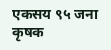एकसय ९५ जना कृषक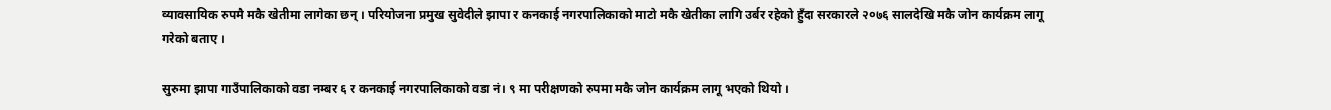व्यावसायिक रुपमै मकै खेतीमा लागेका छन् । परियोजना प्रमुख सुवेदीले झापा र कनकाई नगरपालिकाको माटो मकै खेतीका लागि उर्बर रहेको हुँदा सरकारले २०७६ सालदेखि मकै जोन कार्यक्रम लागू गरेको बताए ।

सुरुमा झापा गाउँपालिकाको वडा नम्बर ६ र कनकाई नगरपालिकाको वडा नं। ९ मा परीक्षणको रुपमा मकै जोन कार्यक्रम लागू भएको थियो ।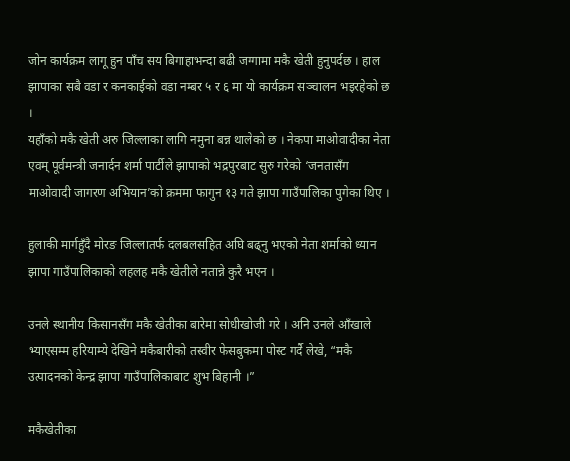जोन कार्यक्रम लागू हुन पाँच सय बिगाहाभन्दा बढी जग्गामा मकै खेती हुनुपर्दछ । हाल झापाका सबै वडा र कनकाईको वडा नम्बर ५ र ६ मा यो कार्यक्रम सञ्चालन भइरहेको छ ।
यहाँको मकै खेती अरु जिल्लाका लागि नमुना बन्न थालेको छ । नेकपा माओवादीका नेता एवम् पूर्वमन्त्री जनार्दन शर्मा पार्टीले झापाको भद्रपुरबाट सुरु गरेको ‘जनतासँग माओवादी जागरण अभियान’को क्रममा फागुन १३ गते झापा गाउँपालिका पुगेका थिए ।

हुलाकी मार्गहुँदै मोरङ जिल्लातर्फ दलबलसहित अघि बढ्नु भएको नेता शर्माको ध्यान झापा गाउँपालिकाको लहलह मकै खेतीले नतान्ने कुरै भएन ।

उनले स्थानीय किसानसँग मकै खेतीका बारेमा सोधीखोजी गरे । अनि उनले आँखाले भ्याएसम्म हरियाम्ये देखिने मकैबारीको तस्वीर फेसबुकमा पोस्ट गर्दै लेखे, “मकै उत्पादनको केन्द्र झापा गाउँपालिकाबाट शुभ बिहानी ।”

मकैखेतीका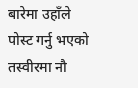बारेमा उहाँले पोस्ट गर्नु भएको तस्वीरमा नौ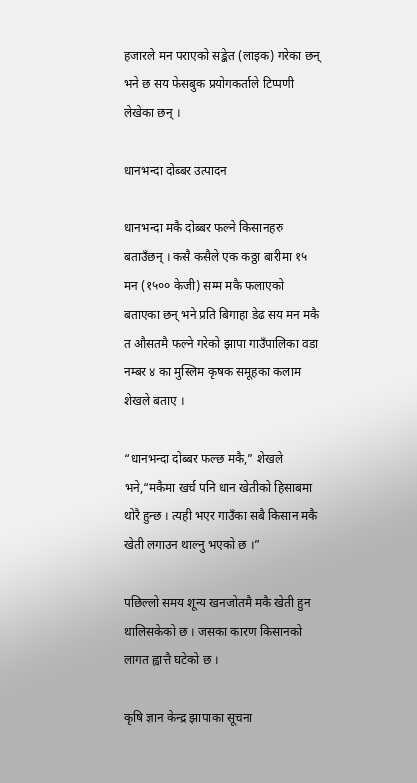हजारले मन पराएको सङ्केत (लाइक) गरेका छन् भने छ सय फेसबुक प्रयोगकर्ताले टिप्पणी लेखेका छन् ।

धानभन्दा दोब्बर उत्पादन

धानभन्दा मकै दोब्बर फल्ने किसानहरु बताउँछन् । कसै कसैले एक कठ्ठा बारीमा १५ मन (१५०० केजी) सम्म मकै फलाएको बताएका छन् भने प्रति बिगाहा डेढ सय मन मकै त औसतमै फल्ने गरेको झापा गाउँपालिका वडा नम्बर ४ का मुस्लिम कृषक समूहका कलाम शेखले बताए ।

“धानभन्दा दोब्बर फल्छ मकै,” शेखले भने,“मकैमा खर्च पनि धान खेतीको हिसाबमा थोरै हुन्छ । त्यही भएर गाउँका सबै किसान मकै खेती लगाउन थाल्नु भएको छ ।”

पछिल्लो समय शून्य खनजोतमै मकै खेती हुन थालिसकेको छ । जसका कारण किसानको लागत ह्वात्तै घटेको छ ।

कृषि ज्ञान केन्द्र झापाका सूचना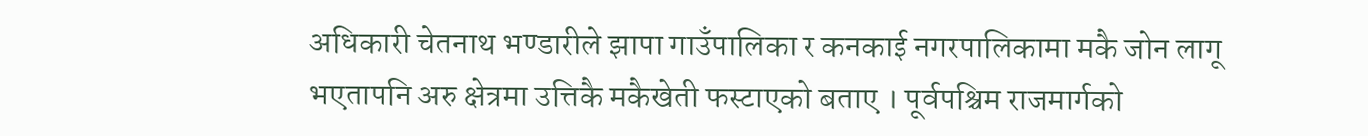अधिकारी चेतनाथ भण्डारीले झापा गाउँपालिका र कनकाई नगरपालिकामा मकै जोन लागू भएतापनि अरु क्षेत्रमा उत्तिकै मकैखेती फस्टाएको बताए । पूर्वपश्चिम राजमार्गको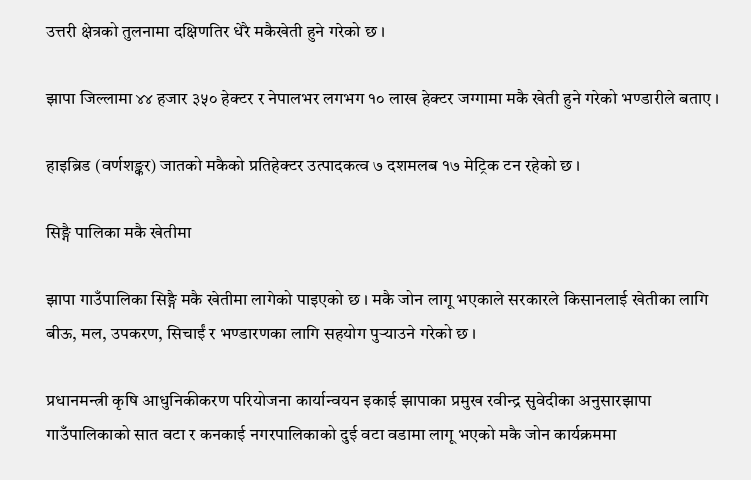उत्तरी क्षेत्रको तुलनामा दक्षिणतिर धेरै मकैखेती हुने गरेको छ ।

झापा जिल्लामा ४४ हजार ३५० हेक्टर र नेपालभर लगभग १० लाख हेक्टर जग्गामा मकै खेती हुने गरेको भण्डारीले बताए ।

हाइब्रिड (वर्णशङ्कर) जातको मकैको प्रतिहेक्टर उत्पादकत्व ७ दशमलब १७ मेट्रिक टन रहेको छ ।

सिङ्गै पालिका मकै खेतीमा

झापा गाउँपालिका सिङ्गै मकै खेतीमा लागेको पाइएको छ । मकै जोन लागू भएकाले सरकारले किसानलाई खेतीका लागि बीऊ, मल, उपकरण, सिचाईं र भण्डारणका लागि सहयोग पुर्‍याउने गरेको छ ।

प्रधानमन्त्री कृषि आधुनिकीकरण परियोजना कार्यान्वयन इकाई झापाका प्रमुख रवीन्द्र सुवेदीका अनुसारझापा गाउँपालिकाको सात वटा र कनकाई नगरपालिकाको दुई वटा वडामा लागू भएको मकै जोन कार्यक्रममा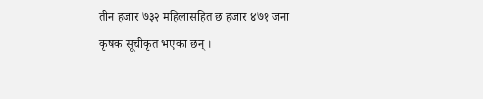तीन हजार ७३२ महिलासहित छ हजार ४७१ जना कृषक सूचीकृत भएका छन् ।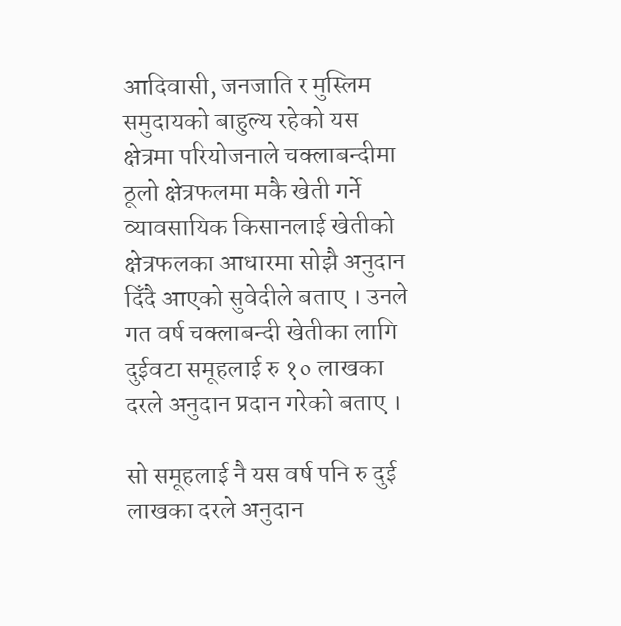आदिवासी, जनजाति र मुस्लिम समुदायको बाहुल्य रहेको यस क्षेत्रमा परियोजनाले चक्लाबन्दीमा ठूलो क्षेत्रफलमा मकै खेती गर्ने व्यावसायिक किसानलाई खेतीको क्षेत्रफलका आधारमा सोझै अनुदान दिँदै आएको सुवेदीले बताए । उनले गत वर्ष चक्लाबन्दी खेतीका लागि दुईवटा समूहलाई रु १० लाखका दरले अनुदान प्रदान गरेको बताए ।

सो समूहलाई नै यस वर्ष पनि रु दुई लाखका दरले अनुदान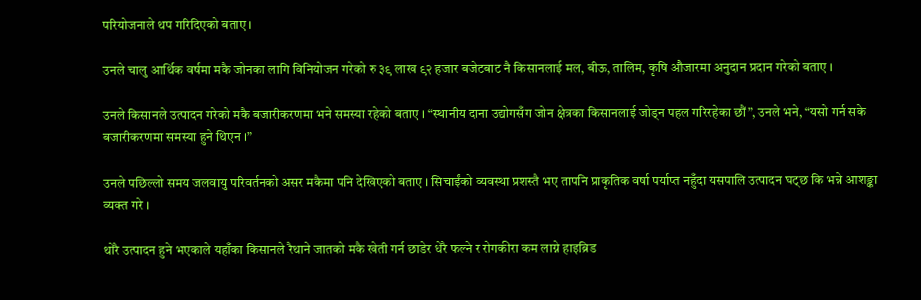परियोजनाले थप गरिदिएको बताए ।

उनले चालु आर्थिक वर्षमा मकै जोनका लागि विनियोजन गरेको रु ३९ लाख ९२ हजार बजेटबाट नै किसानलाई मल, बीऊ, तालिम, कृषि औजारमा अनुदान प्रदान गरेको बताए ।

उनले किसानले उत्पादन गरेको मकै बजारीकरणमा भने समस्या रहेको बताए । “स्थानीय दाना उद्योगसँग जोन क्षेत्रका किसानलाई जोड्न पहल गरिरहेका छौं”, उनले भने, “यसो गर्न सके बजारीकरणमा समस्या हुने थिएन ।”

उनले पछिल्लो समय जलवायु परिवर्तनको असर मकैमा पनि देखिएको बताए । सिचाईंको व्यवस्था प्रशस्तै भए तापनि प्राकृतिक वर्षा पर्याप्त नहुँदा यसपालि उत्पादन घट्छ कि भन्ने आशङ्का व्यक्त गरे ।

थोरै उत्पादन हुने भएकाले यहाँका किसानले रैथाने जातको मकै खेती गर्न छाडेर धेरै फल्ने र रोगकीरा कम लाग्ने हाइब्रिड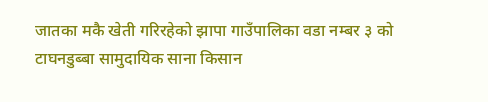जातका मकै खेती गरिरहेको झापा गाउँपालिका वडा नम्बर ३ को टाघनडुब्बा सामुदायिक साना किसान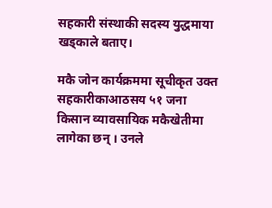सहकारी संस्थाकी सदस्य युद्धमाया खड्काले बताए।

मकै जोन कार्यक्रममा सूचीकृत उक्त सहकारीकाआठसय ५१ जना किसान व्यावसायिक मकैखेतीमा लागेका छन् । उनले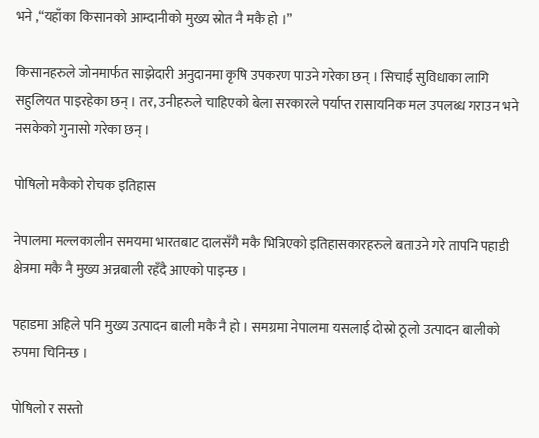भने ,“यहाँका किसानको आम्दानीको मुख्य स्रोत नै मकै हो ।”

किसानहरुले जोनमार्फत साझेदारी अनुदानमा कृषि उपकरण पाउने गरेका छन् । सिचाईं सुविधाका लागि सहुलियत पाइरहेका छन् । तर, उनीहरुले चाहिएको बेला सरकारले पर्याप्त रासायनिक मल उपलब्ध गराउन भने नसकेको गुनासो गरेका छन् ।

पोषिलो मकैको रोचक इतिहास

नेपालमा मल्लकालीन समयमा भारतबाट दालसँगै मकै भित्रिएको इतिहासकारहरुले बताउने गरे तापनि पहाडी क्षेत्रमा मकै नै मुख्य अन्नबाली रहँदै आएको पाइन्छ ।

पहाडमा अहिले पनि मुख्य उत्पादन बाली मकै नै हो । समग्रमा नेपालमा यसलाई दोस्रो ठूलो उत्पादन बालीको रुपमा चिनिन्छ ।

पोषिलो र सस्तो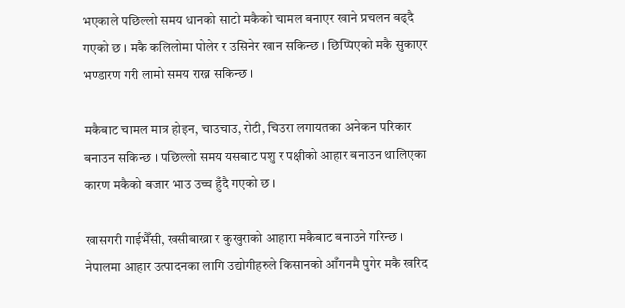भएकाले पछिल्लो समय धानको साटो मकैको चामल बनाएर खाने प्रचलन बढ्दै गएको छ । मकै कलिलोमा पोलेर र उसिनेर खान सकिन्छ । छिप्पिएको मकै सुकाएर भण्डारण गरी लामो समय राख्न सकिन्छ ।

मकैबाट चामल मात्र होइन, चाउचाउ, रोटी, चिउरा लगायतका अनेकन परिकार बनाउन सकिन्छ । पछिल्लो समय यसबाट पशु र पक्षीको आहार बनाउन थालिएका कारण मकैको बजार भाउ उच्च हुँदै गएको छ ।

खासगरी गाईभैँसी, खसीबाख्रा र कुखुराको आहारा मकैबाट बनाउने गरिन्छ । नेपालमा आहार उत्पादनका लागि उद्योगीहरुले किसानको आँगनमै पुगेर मकै खरिद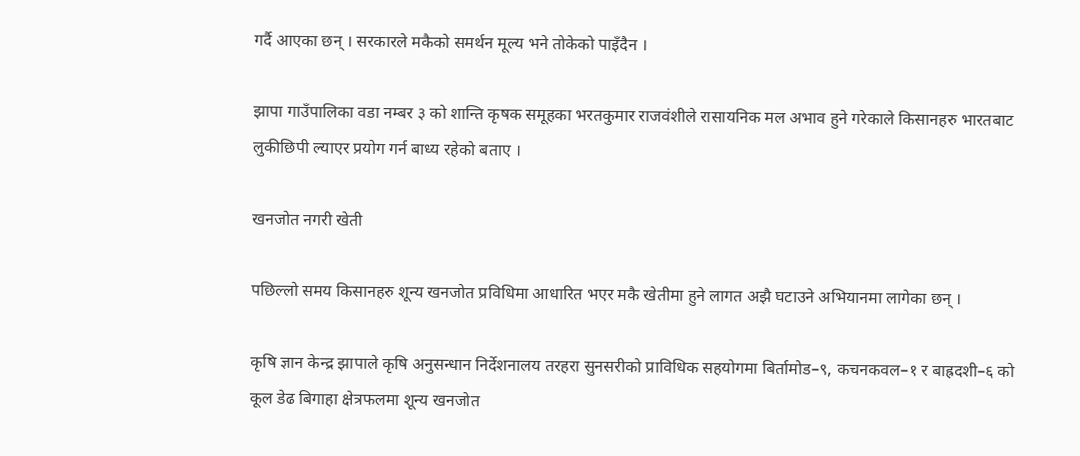गर्दै आएका छन् । सरकारले मकैको समर्थन मूल्य भने तोकेको पाइँदैन ।

झापा गाउँपालिका वडा नम्बर ३ को शान्ति कृषक समूहका भरतकुमार राजवंशीले रासायनिक मल अभाव हुने गरेकाले किसानहरु भारतबाट लुकीछिपी ल्याएर प्रयोग गर्न बाध्य रहेको बताए ।

खनजोत नगरी खेती

पछिल्लो समय किसानहरु शून्य खनजोत प्रविधिमा आधारित भएर मकै खेतीमा हुने लागत अझै घटाउने अभियानमा लागेका छन् ।

कृषि ज्ञान केन्द्र झापाले कृषि अनुसन्धान निर्देशनालय तरहरा सुनसरीको प्राविधिक सहयोगमा बिर्तामोड–९, कचनकवल–१ र बाह्रदशी–६ को कूल डेढ बिगाहा क्षेत्रफलमा शून्य खनजोत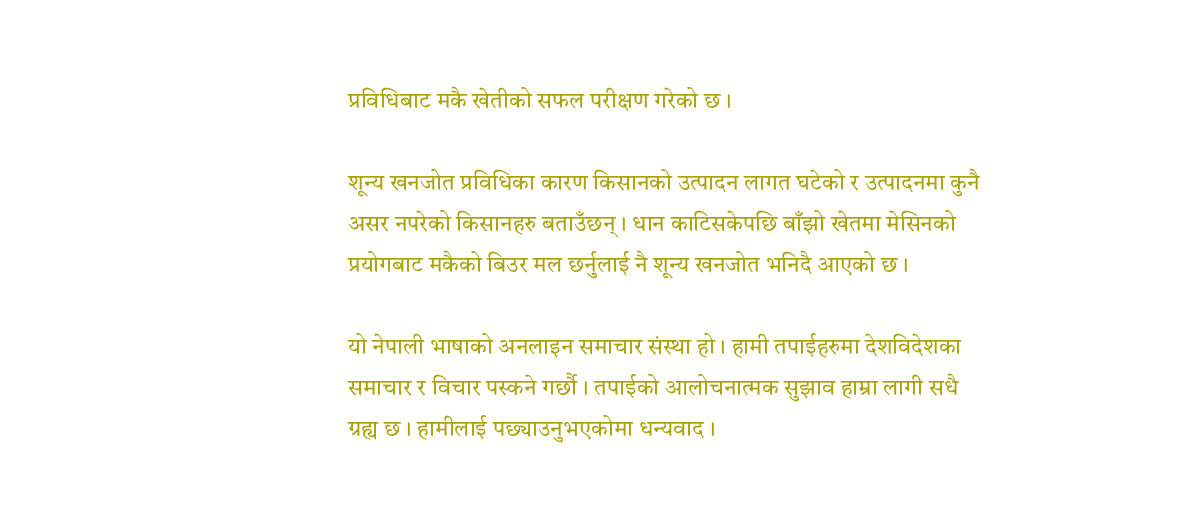प्रविधिबाट मकै खेतीको सफल परीक्षण गरेको छ ।

शून्य खनजोत प्रविधिका कारण किसानको उत्पादन लागत घटेको र उत्पादनमा कुनै असर नपरेको किसानहरु बताउँछन् । धान काटिसकेपछि बाँझो खेतमा मेसिनको प्रयोगबाट मकैको बिउर मल छर्नुलाई नै शून्य खनजोत भनिदै आएको छ ।

यो नेपाली भाषाको अनलाइन समाचार संस्था हो । हामी तपाईहरुमा देशविदेशका समाचार र विचार पस्कने गर्छौ । तपाईको आलोचनात्मक सुझाव हाम्रा लागी सधै ग्रह्य छ । हामीलाई पछ्याउनुभएकोमा धन्यवाद ।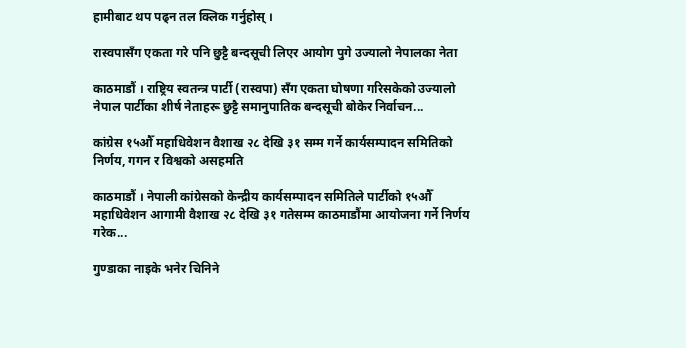हामीबाट थप पढ्न तल क्लिक गर्नुहोस् ।

रास्वपासँग एकता गरे पनि छुट्टै बन्दसूची लिएर आयोग पुगे उज्यालो नेपालका नेता

काठमाडौं । राष्ट्रिय स्वतन्त्र पार्टी (रास्वपा) सँग एकता घोषणा गरिसकेको उज्यालो नेपाल पार्टीका शीर्ष नेताहरू छुट्टै समानुपातिक बन्दसूची बोकेर निर्वाचन...

कांग्रेस १५औँ महाधिवेशन वैशाख २८ देखि ३१ सम्म गर्ने कार्यसम्पादन समितिको निर्णय, गगन र विश्वको असहमति

काठमाडौं । नेपाली कांग्रेसको केन्द्रीय कार्यसम्पादन समितिले पार्टीको १५औँ महाधिवेशन आगामी वैशाख २८ देखि ३१ गतेसम्म काठमाडौंमा आयोजना गर्ने निर्णय गरेक...

गुण्डाका नाइके भनेर चिनिने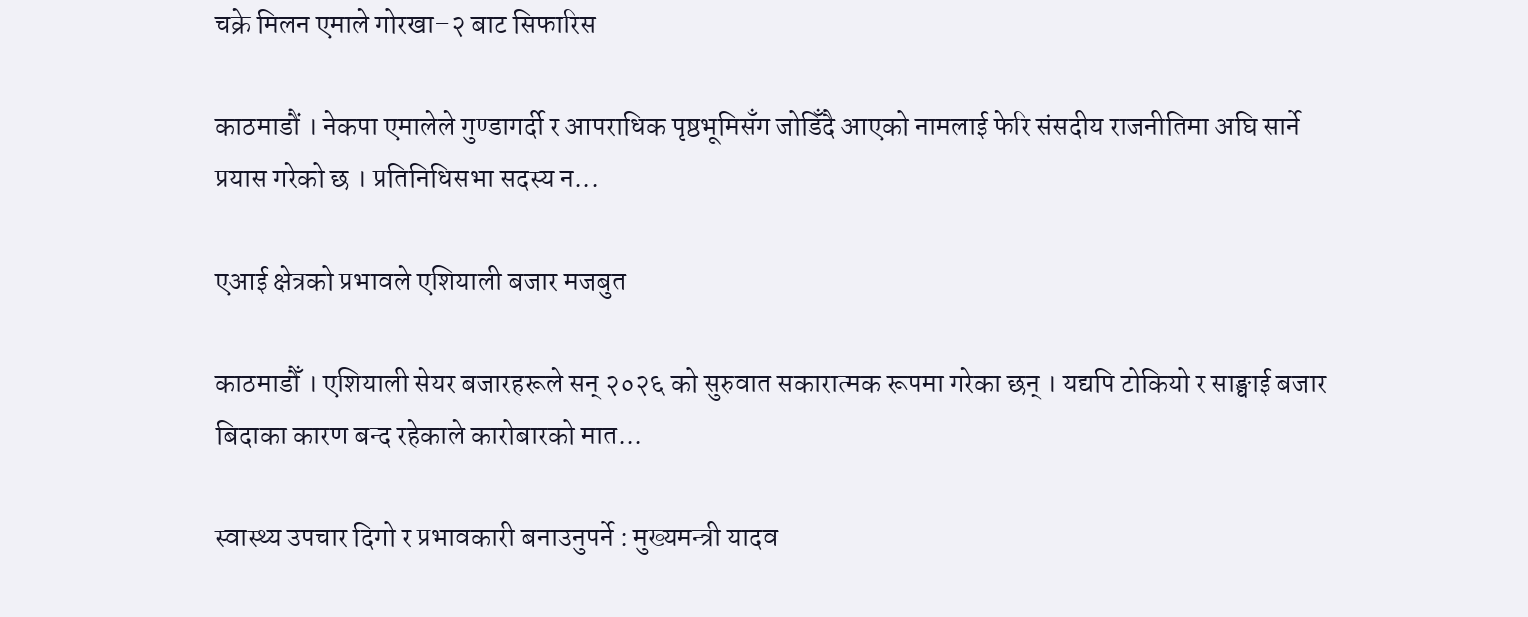चक्रे मिलन एमाले गोरखा–२ बाट सिफारिस

काठमाडौं । नेकपा एमालेले गुण्डागर्दी र आपराधिक पृष्ठभूमिसँग जोडिँदै आएको नामलाई फेरि संसदीय राजनीतिमा अघि सार्ने प्रयास गरेको छ । प्रतिनिधिसभा सदस्य न...

एआई क्षेत्रको प्रभावले एशियाली बजार मजबुत

काठमाडौँ । एशियाली सेयर बजारहरूले सन् २०२६ को सुरुवात सकारात्मक रूपमा गरेका छन् । यद्यपि टोकियो र साङ्घाई बजार बिदाका कारण बन्द रहेकाले कारोबारको मात...

स्वास्थ्य उपचार दिगो र प्रभावकारी बनाउनुपर्ने : मुख्यमन्त्री यादव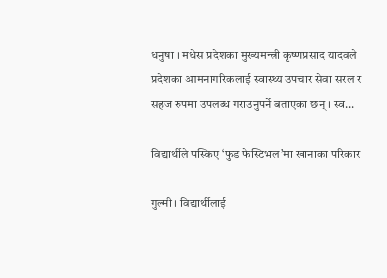धनुषा । मधेस प्रदेशका मुख्यमन्त्री कृष्णप्रसाद यादवले प्रदेशका आमनागरिकलाई स्वास्थ्य उपचार सेवा सरल र सहज रुपमा उपलब्ध गराउनुपर्ने बताएका छन् । स्व...

विद्यार्थीले पस्किए ‘फुड फेस्टिभल’मा खानाका परिकार

गुल्मी । विद्यार्थीलाई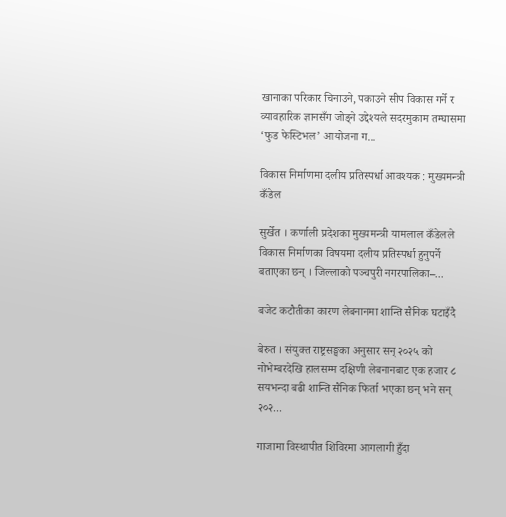खानाका परिकार चिनाउने, पकाउने सीप विकास गर्ने र व्यावहारिक ज्ञानसँग जोड्ने उद्देश्यले सदरमुकाम तम्घासमा ‘फुड फेस्टिभल’ आयोजना ग...

विकास निर्माणमा दलीय प्रतिस्पर्धा आवश्यक : मुख्यमन्त्री कँडेल

सुर्खेत । कर्णाली प्रदेशका मुख्यमन्त्री यामलाल कँडेलले विकास निर्माणका विषयमा दलीय प्रतिस्पर्धा हुनुपर्ने बताएका छन् । जिल्लाको पञ्चपुरी नगरपालिका–...

बजेट कटौतीका कारण लेबनानमा शान्ति सैनिक घटाइँदै

बेरुत । संयुक्त राष्ट्रसङ्घका अनुसार सन् २०२५ को नोभेम्बरदेखि हालसम्म दक्षिणी लेबनानबाट एक हजार ८ सयभन्दा बढी शान्ति सैनिक फिर्ता भएका छन् भने सन् २०२...

गाजामा विस्थापीत शिविरमा आगलागी हुँदा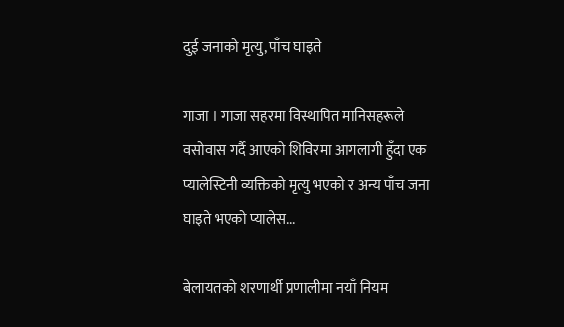दुई जनाको मृत्यु, पाँच घाइते

गाजा । गाजा सहरमा विस्थापित मानिसहरूले वसोवास गर्दै आएको शिविरमा आगलागी हुँदा एक प्यालेस्टिनी व्यक्तिको मृत्यु भएको र अन्य पाँच जना घाइते भएको प्यालेस...

बेलायतको शरणार्थी प्रणालीमा नयाँ नियम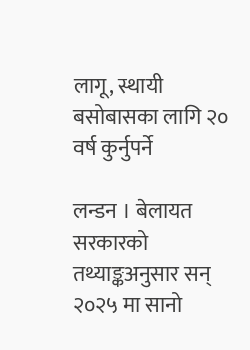लागू, स्थायी बसोबासका लागि २० वर्ष कुर्नुपर्ने

लन्डन । बेलायत सरकारको तथ्याङ्कअनुसार सन् २०२५ मा सानो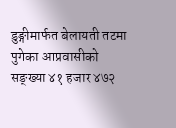डुङ्गीमार्फत बेलायती तटमा पुगेका आप्रवासीको सङ्ख्या ४१ हजार ४७२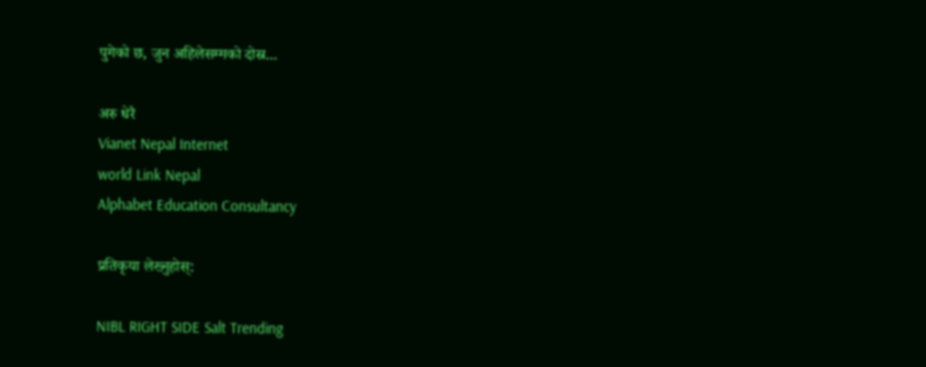पुगेको छ, जुन अहिलेसम्मको दोस्र...

अरु धेरै
Vianet Nepal Internet
world Link Nepal
Alphabet Education Consultancy

प्रतिकृया लेख्नुहोस्:

NIBL RIGHT SIDE Salt Trending